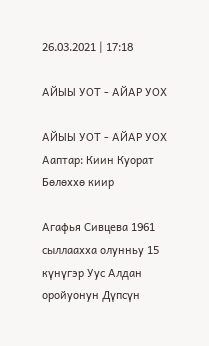26.03.2021 | 17:18

АЙЫЫ УОТ - АЙАР УОХ

АЙЫЫ УОТ - АЙАР УОХ
Ааптар: Киин Куорат
Бөлөххө киир

Агафья Сивцева 1961 сыллаахха олунньу 15 күнүгэр Уус Алдан оройуонун Дүпсүн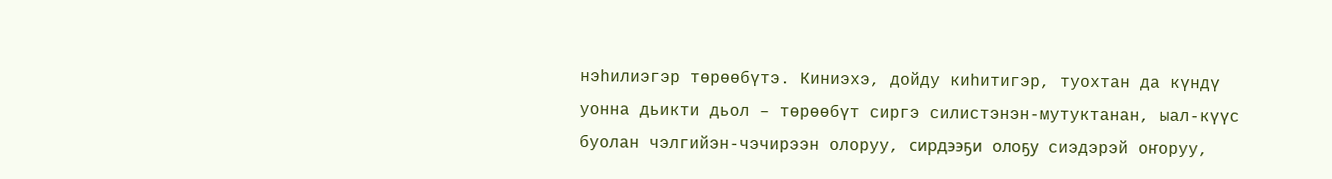нэһилиэгэр төрөөбүтэ. Киниэхэ, дойду киһитигэр, туохтан да күндү уонна дьикти дьол – төрөөбүт сиргэ силистэнэн-мутуктанан, ыал-күүс буолан чэлгийэн-чэчирээн олоруу, сирдээҕи олоҕу сиэдэрэй оҥоруу,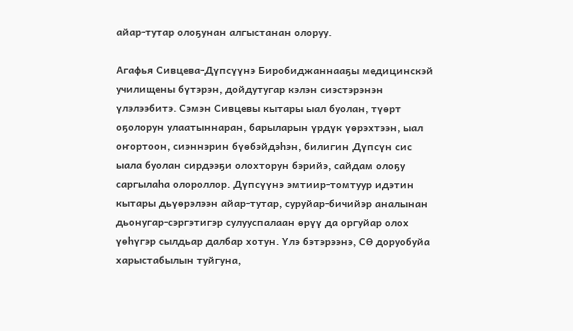айар-тутар олоҕунан алгыстанан олоруу.

Агафья Сивцева-Дүпсүүнэ Биробиджаннааҕы медицинскэй училищены бүтэрэн, дойдутугар кэлэн сиэстэрэнэн үлэлээбитэ. Сэмэн Сивцевы кытары ыал буолан, түөрт оҕолорун улаатыннаран, барыларын үрдүк үөрэхтээн, ыал оҥортоон, сиэннэрин бүөбэйдэһэн, билигин Дүпсүн сис ыала буолан сирдээҕи олохторун бэрийэ, сайдам олоҕу саргылаһа олороллор. Дүпсүүнэ эмтиир-томтуур идэтин кытары дьүөрэлээн айар-тутар, суруйар-бичийэр аналынан дьонугар-сэргэтигэр сулууспалаан өрүү да оргуйар олох үөһүгэр сылдьар далбар хотун. Үлэ бэтэрээнэ, СӨ доруобуйа харыстабылын туйгуна,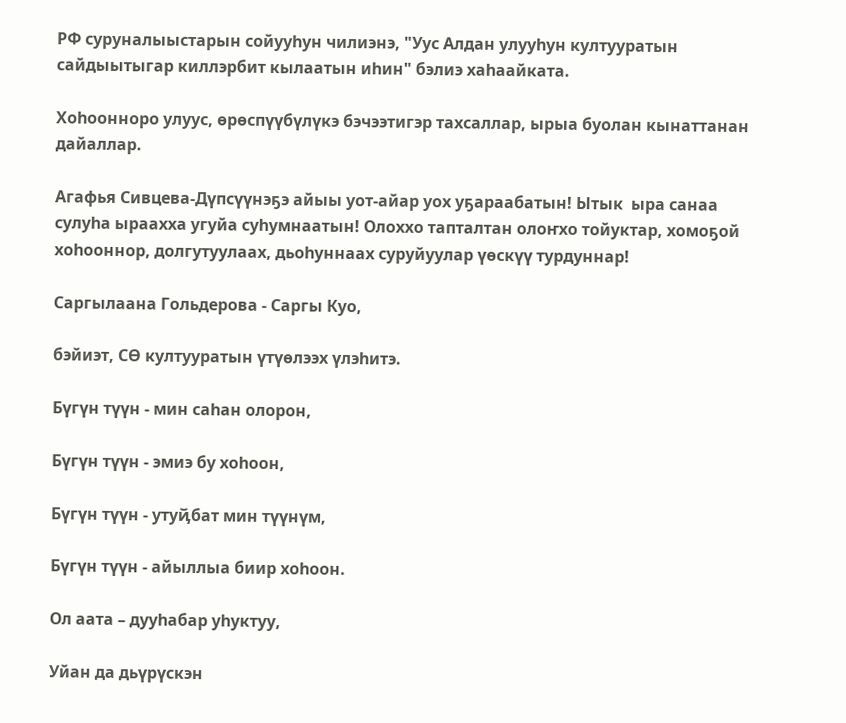РФ суруналыыстарын сойууһун чилиэнэ, "Уус Алдан улууһун култууратын сайдыытыгар киллэрбит кылаатын иһин" бэлиэ хаһаайката.

Хоһоонноро улуус, өрөспүүбүлүкэ бэчээтигэр тахсаллар, ырыа буолан кынаттанан дайаллар.

Агафья Сивцева-Дүпсүүнэҕэ айыы уот-айар уох уҕараабатын! Ытык  ыра санаа  сулуһа ыраахха угуйа суһумнаатын! Олоххо тапталтан олоҥхо тойуктар, хомоҕой хоһооннор, долгутуулаах, дьоһуннаах суруйуулар үөскүү турдуннар!

Саргылаана Гольдерова - Саргы Куо,

бэйиэт, СӨ култууратын үтүөлээх үлэһитэ.

Бүгүн түүн - мин саһан олорон,

Бүгүн түүн - эмиэ бу хоһоон,

Бүгүн түүн - утуҋбат мин түүнүм,

Бүгүн түүн - айыллыа биир хоһоон.

Ол аата – дууһабар уһуктуу,

Уйан да дьүрүскэн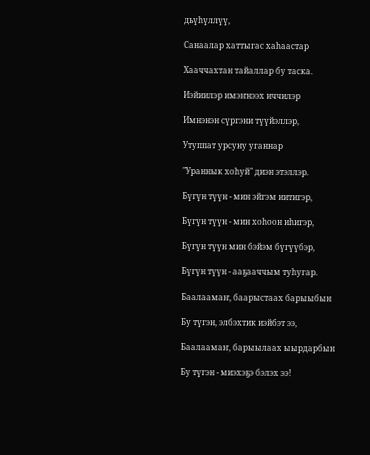дьүһүллүү,

Санаалар хаттыгас хаһаастар

Хааччахтан тайаллар бу таска.

Иэйиилэр имэҥнээх иччилэр

Имнэнэн сүргэни түүйэллэр,

Утуппат урсуну уганнар

"Ураннык хоһуй" диэн этэллэр.

Бүгүн түүн - мин эйгэм иитигэр,

Бүгүн түүн - мин хоһоон иһигэр,

Бүгүн түүн мин бэйэм бүгүүбэр,

Бүгүн түүн - ааҕааччым туһугар.

Баалаамаҥ, баарыстаах барыыбын

Бу түгэн, элбэхтик иэйбэт ээ,

Баалаамаҥ, барыылаах ыырдарбын

Бу түгэн - миэхэҕэ бэлэх ээ!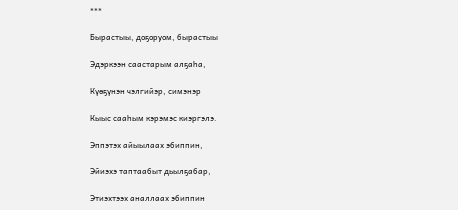***

Бырастыы, доҕоруом, бырастыы

Эдэркээн саастарым алҕаһа,

Күөҕүнэн чэлгийэр, симэнэр

Кыыс сааһым кэрэмэс киэргэлэ.

Эппэтэх айыылаах эбиппин,

Эйиэхэ таптаабыт дьылҕабар,

Этиэхтээх аналлаах эбиппин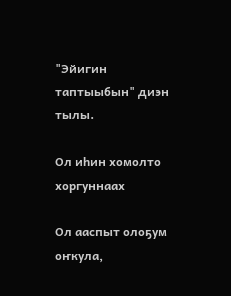"Эйигин таптыыбын" диэн тылы.

Ол иһин хомолто хоргуннаах

Ол ааспыт олоҕум оҥкула,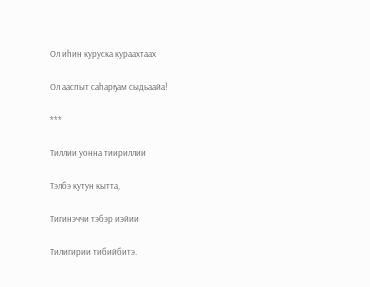Ол иһин куруска кураахтаах

Ол ааспыт саһарҕам сыдьаайа!

***

Тиллии уонна тиириллии

Тэлбэ кутун кытта,

Тигинэччи тэбэр иэйии

Тилигирии тибийбитэ.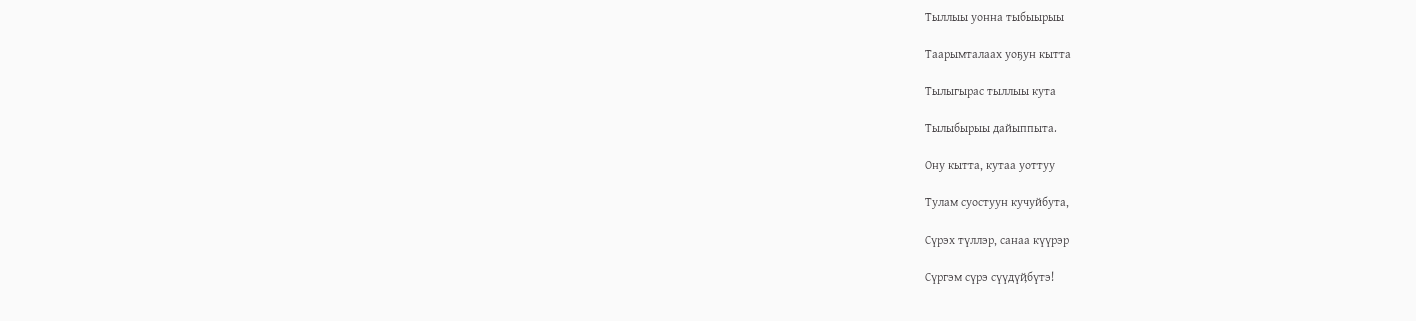Тыллыы уонна тыбыырыы

Таарымталаах уоҕун кытта

Тылыгырас тыллыы кута

Тылыбырыы дайыппыта.

Ону кытта, кутаа уоттуу

Тулам суостуун кучуйбута,

Сүрэх түллэр, санаа күүрэр

Сүргэм сүрэ сүүдүҋбүтэ!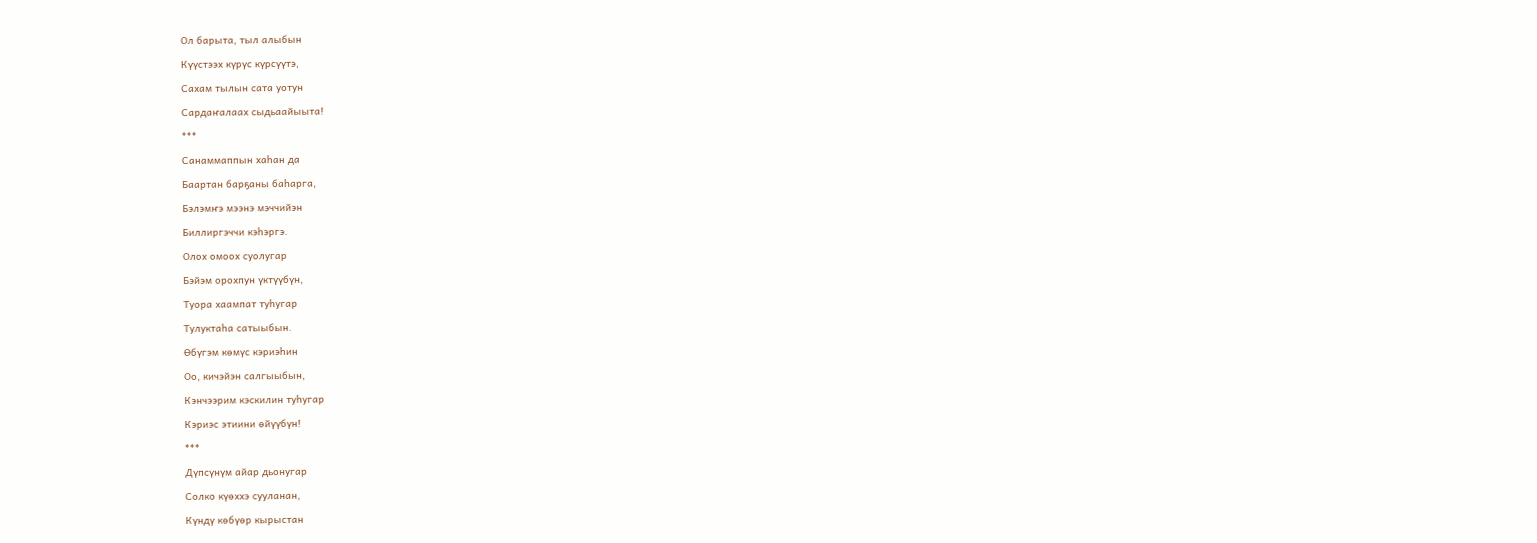Ол барыта, тыл алыбын

Күүстээх күрүс күрсүүтэ,

Сахам тылын сата уотун

Сардаҥалаах сыдьаайыыта!

***

Санаммаппын хаһан да

Баартан барҕаны баһарга,

Бэлэмҥэ мээнэ мэччийэн

Биллиргэччи кэһэргэ.

Олох омоох суолугар

Бэйэм орохпун үктүүбүн,

Туора хаампат туһугар

Тулуктаһа сатыыбын.

Өбүгэм көмүс кэриэһин

Оо, кичэйэн салгыыбын,

Кэнчээрим кэскилин туһугар

Кэриэс этиини өйүүбүн!

***

Дүпсүнүм айар дьонугар

Солко күөххэ сууланан,

Күндү көбүөр кырыстан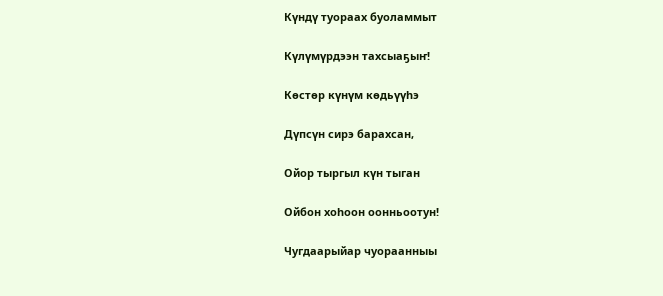Күндү туораах буоламмыт

Күлүмүрдээн тахсыаҕыҥ!

Көстөр күнүм көдьүүһэ

Дүпсүн сирэ барахсан,

Ойор тыргыл күн тыган

Ойбон хоһоон оонньоотун!

Чугдаарыйар чуораанныы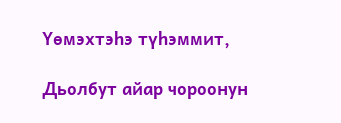Үөмэхтэһэ түһэммит,

Дьолбут айар чороонун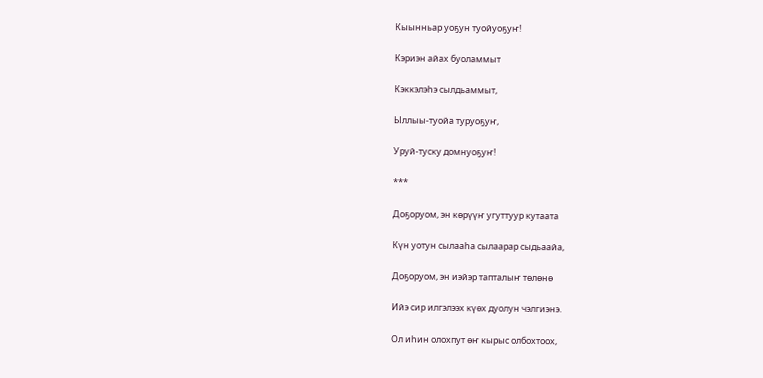Кыынньар уоҕун туойуоҕуҥ!

Кэриэн айах буоламмыт

Кэккэлэһэ сылдьаммыт,

Ыллыы-туойа туруоҕуҥ,

Уруй-туску домнуоҕуҥ!

***

Доҕоруом, эн көрүүҥ угуттуур кутаата

Күн уотун сылааһа сылаарар сыдьаайа,

Доҕоруом, эн иэйэр тапталыҥ төлөнө

Ийэ сир илгэлээх күөх дуолун чэлгиэнэ.

Ол иһин олохпут өҥ кырыс олбохтоох,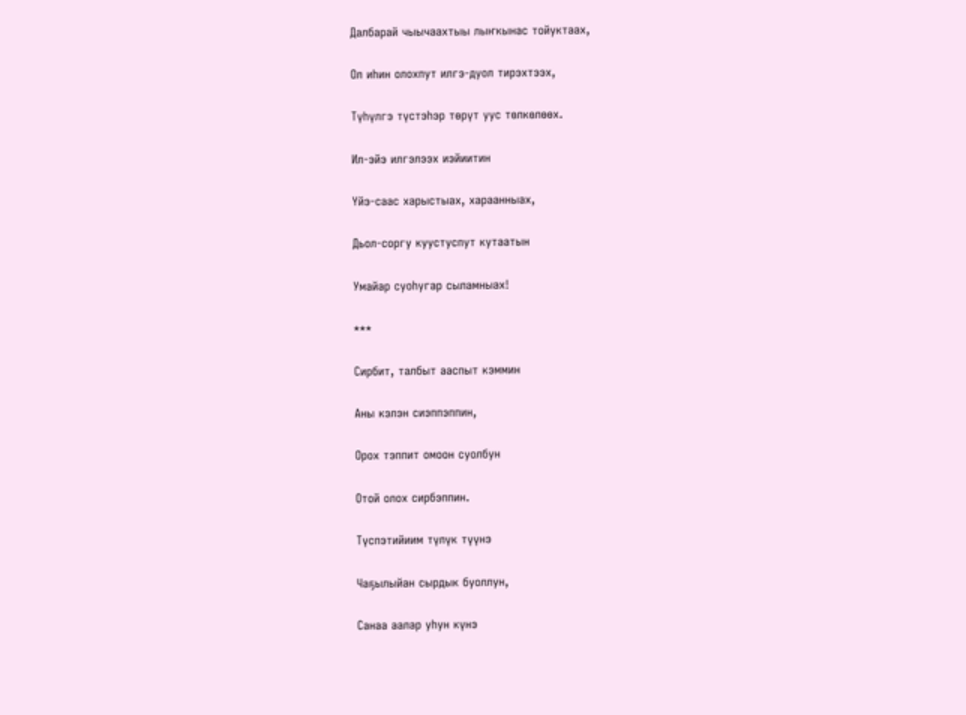Далбарай чыычаахтыы лыҥкынас тойуктаах,

Ол иһин олохпут илгэ-дуол тирэхтээх,

Түһүлгэ түстэһэр төрүт уус төлкөлөөх.

Ил-эйэ илгэлээх иэйиитин

Үйэ-саас харыстыах, хараанныах,

Дьол-соргу куустуспут кутаатын

Умайар суоһугар сыламныах!

***

Сирбит, талбыт ааспыт кэммин

Аны кэлэн сиэппэппин,

Орох тэппит омоон суолбун

Отой олох сирбэппин.

Түспэтийиим түлүк түүнэ

Чаҕылыйан сырдык буоллун,

Санаа аалар уһун күнэ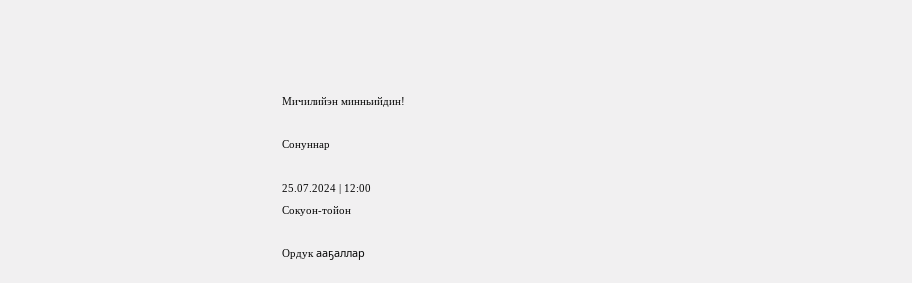Мичилийэн минньийдин!

Сонуннар

25.07.2024 | 12:00
Сокуон-тойон

Ордук ааҕаллар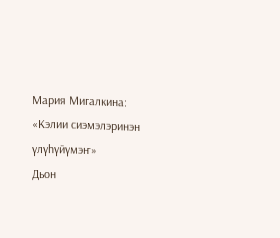Мария Мигалкина:   «Кэлии сиэмэлэринэн үлүһүйүмэҥ»
Дьон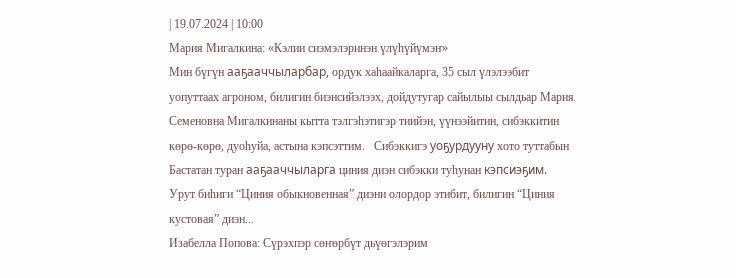| 19.07.2024 | 10:00
Мария Мигалкина: «Кэлии сиэмэлэринэн үлүһүйүмэҥ»
Мин бүгүн ааҕааччыларбар, ордук хаһаайкаларга, 35 сыл үлэлээбит уопуттаах агроном, билигин биэнсийэлээх, дойдутугар сайылыы сылдьар Мария Семеновна Мигалкинаны кытта тэлгэһэтигэр тиийэн, үүнээйитин, сибэккитин көрө-көрө, дуоһуйа, астына кэпсэттим.   Сибэккигэ уоҕурдууну хото туттабын Бастатан туран ааҕааччыларга циния диэн сибэкки туһунан кэпсиэҕим. Урут биһиги “Циния обыкновенная” диэни олордор этибит, билигин “Циния кустовая” диэн...
Изабелла Попова: Сүрэхпэр сөҥөрбүт дьүөгэлэрим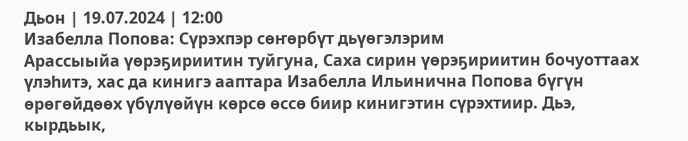Дьон | 19.07.2024 | 12:00
Изабелла Попова: Сүрэхпэр сөҥөрбүт дьүөгэлэрим
Арассыыйа үөрэҕириитин туйгуна, Саха сирин үөрэҕириитин бочуоттаах үлэһитэ, хас да кинигэ ааптара Изабелла Ильинична Попова бүгүн өрөгөйдөөх үбүлүөйүн көрсө өссө биир кинигэтин сүрэхтиир. Дьэ, кырдьык,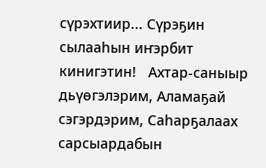сүрэхтиир... Сүрэҕин сылааһын иҥэрбит кинигэтин!   Ахтар-саныыр дьүөгэлэрим, Аламаҕай сэгэрдэрим, Саһарҕалаах сарсыардабын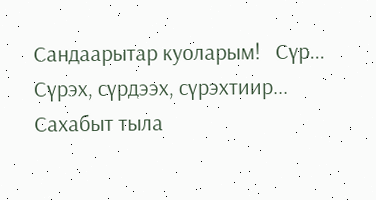Сандаарытар куоларым!   Сүр... Сүрэх, сүрдээх, сүрэхтиир... Сахабыт тыла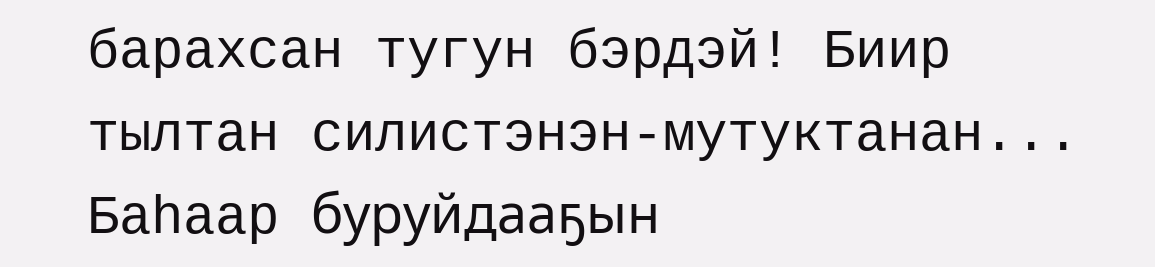барахсан тугун бэрдэй! Биир тылтан силистэнэн-мутуктанан...
Баһаар буруйдааҕын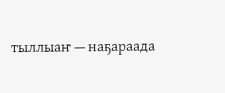тыллыаҥ — наҕараада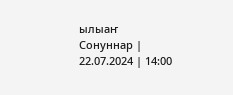ылыаҥ
Сонуннар | 22.07.2024 | 14:00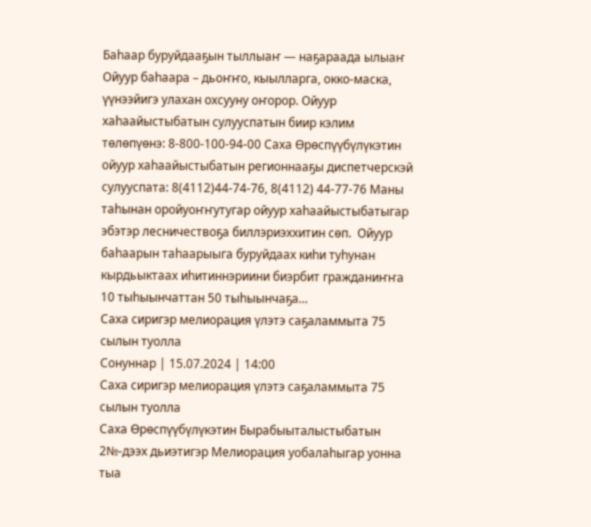Баһаар буруйдааҕын тыллыаҥ — наҕараада ылыаҥ
Ойуур баһаара – дьоҥҥо, кыылларга, окко-маска, үүнээйигэ улахан охсууну оҥорор. Ойуур хаһаайыстыбатын сулууспатын биир кэлим төлөпүөнэ: 8-800-100-94-00 Саха Өрөспүүбүлүкэтин ойуур хаһаайыстыбатын регионнааҕы диспетчерскэй сулууспата: 8(4112)44-74-76, 8(4112) 44-77-76 Маны таһынан оройуоҥҥутугар ойуур хаһаайыстыбатыгар эбэтэр лесничествоҕа биллэриэххитин сөп.  Ойуур баһаарын таһаарыыга буруйдаах киһи туһунан кырдьыктаах иһитиннэриини биэрбит гражданиҥҥа 10 тыһыынчаттан 50 тыһыынчаҕа...
Саха сиригэр мелиорация үлэтэ саҕаламмыта 75 сылын туолла
Сонуннар | 15.07.2024 | 14:00
Саха сиригэр мелиорация үлэтэ саҕаламмыта 75 сылын туолла
Саха Өрөспүүбүлүкэтин Бырабыыталыстыбатын 2№-дээх дьиэтигэр Мелиорация уобалаһыгар уонна тыа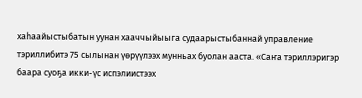хаһаайыстыбатын уунан хааччыйыыга судаарыстыбаннай управление тэриллибитэ 75 сылынан үөрүүлээх мунньах буолан ааста. «Саҥа тэриллэригэр баара суоҕа икки-үс испэлиистээх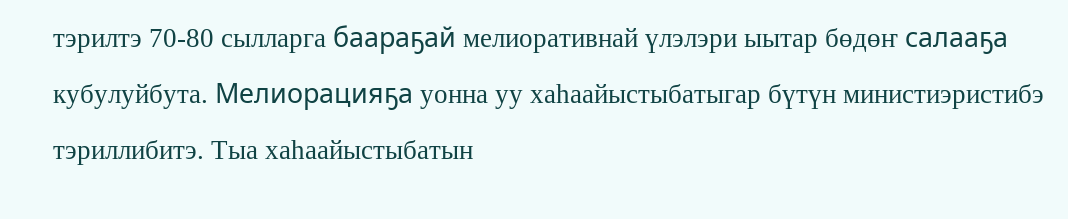тэрилтэ 70-80 сылларга баараҕай мелиоративнай үлэлэри ыытар бөдөҥ салааҕа кубулуйбута. Мелиорацияҕа уонна уу хаһаайыстыбатыгар бүтүн министиэристибэ тэриллибитэ. Тыа хаһаайыстыбатын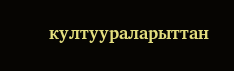култуураларыттан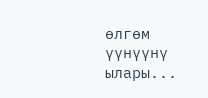өлгөм үүнүүнү ылары...